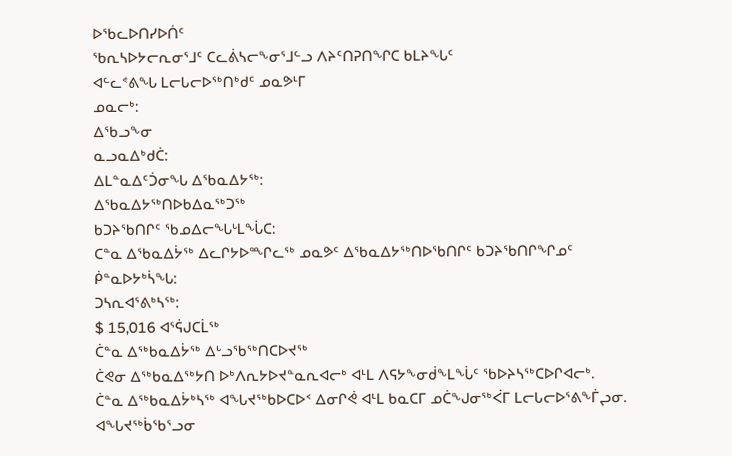ᐅᖃᓚᐅᑎᓯᐅᑏᑦ
ᖃᕆᓴᐅᔭᓕᕆᓂᕐᒧᑦ ᑕᓚᕖᓴᓕᖕᓂᕐᒧᓪᓗ ᐱᔨᑦᑎᕈᑎᖏᑕ ᑲᒪᔨᖓᑦ
ᐊᓪᓚᕝᕕᖓ ᒪᓕᒐᓕᐅᖅᑎᒃᑯᑦ ᓄᓇᕗᒻᒥ
ᓄᓇᓕᒃ:
ᐃᖃᓗᖕᓂ
ᓇᓗᓇᐃᒃᑯᑖ:
ᐃᒪᓐᓇᐃᑦᑑᓂᖓ ᐃᖃᓇᐃᔭᖅ:
ᐃᖃᓇᐃᔭᖅᑎᐅᑲᐃᓇᖅᑐᖅ
ᑲᑐᔨᖃᑎᒋᑦ ᖃᓄᐃᓕᖓᒡᒪᖔᑕ:
ᑕᓐᓇ ᐃᖃᓇᐃᔮᖅ ᐃᓚᒋᔭᐅᖖᒋᓚᖅ ᓄᓇᕗᑦ ᐃᖃᓇᐃᔭᖅᑎᐅᖃᑎᒋᑦ ᑲᑐᔨᖃᑎᒋᖏᓄᑦ
ᑮᓐᓇᐅᔭᒃᓵᖓ:
ᑐᓴᕆᐊᕐᕕᒃᓴᖅ:
$ 15,016 ᐊᕐᕌᒍᑕᒫᖅ
ᑖᓐᓇ ᐃᖅᑲᓇᐃᔮᖅ ᐃᒡᓗᖃᖅᑎᑕᐅᔪᖅ
ᑖᕙᓂ ᐃᖅᑲᓇᐃᖅᔭᑎ ᐅᒃᐱᕆᔭᐅᔪᓐᓇᕆᐊᓕᒃ ᐊᒻᒪ ᐱᕋᔭᖕᓂᑰᖕᒪᖔᑦ ᖃᐅᔨᓴᖅᑕᐅᒋᐊᓕᒃ.
ᑖᓐᓇ ᐃᖅᑲᓇᐃᔮᒃᓴᖅ ᐊᖓᔪᖅᑲᐅᑕᐅᑉ ᐃᓂᒋᕚ ᐊᒻᒪ ᑲᓇᑕᒥ ᓄᑖᖑᓂᖅᐹᒥ ᒪᓕᒐᓕᐅᕐᕕᖕᒦᖢᓂ.  ᐊᖓᔪᖅᑳᖃᕐᓗᓂ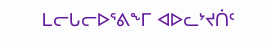ᒪᓕᒐᓕᐅᕐᕕᖕᒥ ᐊᐅᓚᔾᔪᑏᑦ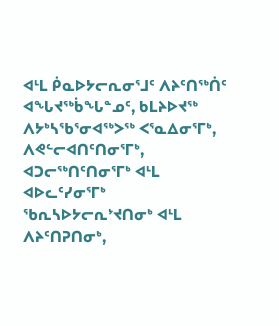ᐊᒻᒪ ᑮᓇᐅᔭᓕᕆᓂᕐᒧᑦ ᐱᔨᑦᑎᖅᑏᑦ ᐊᖓᔪᖅᑳᖓᓐᓄᑦ, ᑲᒪᔨᐅᔪᖅ ᐱᔭᒃᓴᖃᕐᓂᐊᖅᐳᖅ ᐸᕐᓇᐃᓂᕐᒥᒃ, ᐱᕙᓪᓕᐊᑎᑦᑎᓂᕐᒥᒃ, ᐊᑐᓕᖅᑎᑦᑎᓂᕐᒥᒃ ᐊᒻᒪ ᐊᐅᓚᑦᓯᓂᕐᒥᒃ ᖃᕆᓴᐅᔭᓕᕆᔾᔪᑎᓂᒃ ᐊᒻᒪ ᐱᔨᑦᑎᕈᑎᓂᒃ,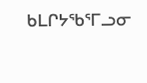ᑲᒪᒋᔭᖃᕐᒥᓗᓂ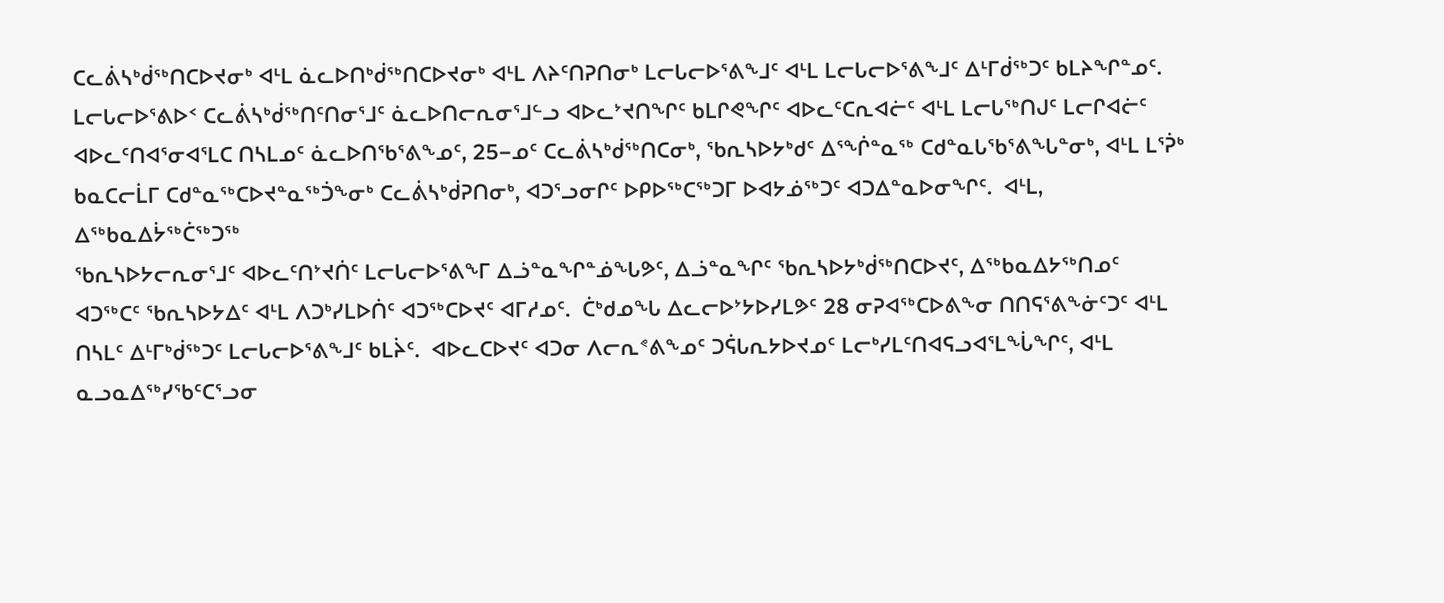ᑕᓚᕖᓴᒃᑰᖅᑎᑕᐅᔪᓂᒃ ᐊᒻᒪ ᓈᓚᐅᑎᒃᑰᖅᑎᑕᐅᔪᓂᒃ ᐊᒻᒪ ᐱᔨᑦᑎᕈᑎᓂᒃ ᒪᓕᒐᓕᐅᕐᕕᖕᒧᑦ ᐊᒻᒪ ᒪᓕᒐᓕᐅᕐᕕᖕᒧᑦ ᐃᒻᒥᑰᖅᑐᑦ ᑲᒪᔨᖏᓐᓄᑦ.
ᒪᓕᒐᓕᐅᕐᕕᐅᑉ ᑕᓚᕖᓴᒃᑰᖅᑎᑦᑎᓂᕐᒧᑦ ᓈᓚᐅᑎᓕᕆᓂᕐᒧᓪᓗ ᐊᐅᓚᔾᔪᑎᖏᑦ ᑲᒪᒋᕙᖏᑦ ᐊᐅᓚᑦᑕᕆᐊᓖᑦ ᐊᒻᒪ ᒪᓕᒐᖅᑎᒍᑦ ᒪᓕᒋᐊᓖᑦ ᐊᐅᓚᑦᑎᐊᕐᓂᐊᕐᒪᑕ ᑎᓴᒪᓄᑦ ᓈᓚᐅᑎᖃᕐᕕᖕᓄᑦ, 25−ᓄᑦ ᑕᓚᕖᓴᒃᑰᖅᑎᑕᓂᒃ, ᖃᕆᓴᐅᔭᒃᑯᑦ ᐃᕐᖐᓐᓇᖅ ᑕᑯᓐᓇᒐᖃᕐᕕᖓᓐᓂᒃ, ᐊᒻᒪ ᒪᕐᕉᒃ ᑲᓇᑕᓕᒫᒥ ᑕᑯᓐᓇᖅᑕᐅᔪᓐᓇᖅᑑᖕᓂᒃ ᑕᓚᕖᓴᒃᑰᕈᑎᓂᒃ, ᐊᑐᕐᓗᓂᒋᑦ ᐅᑭᐅᖅᑕᖅᑐᒥ ᐅᐊᔭᓅᖅᑐᑦ ᐊᑐᐃᓐᓇᐅᓂᖏᑦ.  ᐊᒻᒪ, ᐃᖅᑲᓇᐃᔮᖅᑖᖅᑐᖅ
ᖃᕆᓴᐅᔭᓕᕆᓂᕐᒧᑦ ᐊᐅᓚᑦᑎᔾᔪᑏᑦ ᒪᓕᒐᓕᐅᕐᕕᖕᒥ ᐃᓘᓐᓇᖏᓐᓅᖓᕗᑦ, ᐃᓘᓐᓇᖏᑦ ᖃᕆᓴᐅᔭᒃᑰᖅᑎᑕᐅᔪᑦ, ᐃᖅᑲᓇᐃᔭᖅᑎᓄᑦ ᐊᑐᖅᑕᑦ ᖃᕆᓴᐅᔭᐃᑦ ᐊᒻᒪ ᐱᑐᒃᓯᒪᐅᑏᑦ ᐊᑐᖅᑕᐅᔪᑦ ᐊᒥᓱᓄᑦ.  ᑖᒃᑯᓄᖓ ᐃᓚᓕᐅᔾᔭᐅᓯᒪᕗᑦ 28 ᓂᕈᐊᖅᑕᐅᕕᖕᓂ ᑎᑎᕋᕐᕕᖕᓃᑦᑐᑦ ᐊᒻᒪ ᑎᓴᒪᑦ ᐃᒻᒥᒃᑰᖅᑐᑦ ᒪᓕᒐᓕᐅᕐᕕᖕᒧᑦ ᑲᒪᔩᑦ.  ᐊᐅᓚᑕᐅᔪᑦ ᐊᑐᓂ ᐱᓕᕆᕝᕕᖕᓄᑦ ᑐᕌᒐᕆᔭᐅᔪᓄᑦ ᒪᓕᒃᓯᒪᑦᑎᐊᕋᓗᐊᕐᒪᖔᖏᑦ, ᐊᒻᒪ ᓇᓗᓇᐃᖅᓯᖃᑦᑕᕐᓗᓂ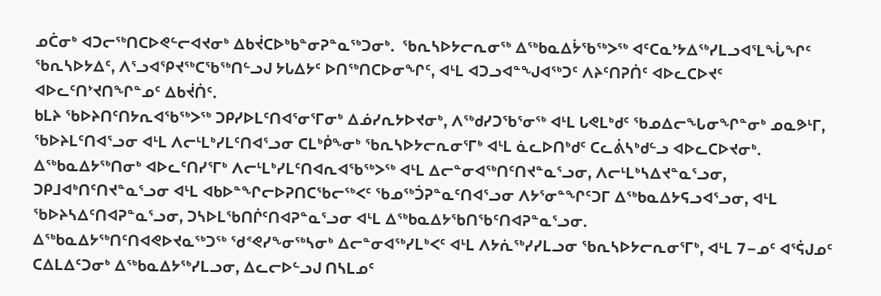ᓄᑖᓂᒃ ᐊᑐᓕᖅᑎᑕᐅᕙᓪᓕᐊᔪᓂᒃ ᐃᑲᔫᑕᐅᒃᑲᓐᓂᕈᓐᓇᖅᑐᓂᒃ.  ᖃᕆᓴᐅᔭᓕᕆᓂᖅ ᐃᖅᑲᓇᐃᔮᖃᖅᐳᖅ ᐊᑦᑕᓇᔾᔭᐃᖅᓯᒪᓗᐊᕐᒪᖔᖏᑦ ᖃᕆᓴᐅᔭᐃᑦ, ᐱᕐᓗᐊᕿᔪᖅᑕᖃᖅᑎᓪᓗᒍ ᔭᒐᐃᔭᑦ ᐅᑎᖅᑎᑕᐅᓂᖏᑦ, ᐊᒻᒪ ᐊᑐᓗᐊᓐᖑᐊᖅᑐᑦ ᐱᔨᑦᑎᕈᑏᑦ ᐊᐅᓚᑕᐅᔪᑦ ᐊᐅᓚᑦᑎᔾᔪᑎᖏᓐᓄᑦ ᐃᑲᔫᑏᑦ.
ᑲᒪᔨ ᖃᐅᔨᑎᑦᑎᔭᕆᐊᖃᖅᐳᖅ ᑐᑭᓯᐅᒪᑦᑎᐊᕐᓂᕐᒥᓂᒃ ᐃᓅᓯᕆᔭᐅᔪᓂᒃ, ᐱᖅᑯᓯᑐᖃᕐᓂᖅ ᐊᒻᒪ ᒐᕙᒪᒃᑯᑦ ᖃᓄᐃᓕᖓᓂᖏᓐᓂᒃ ᓄᓇᕗᒻᒥ, ᖃᐅᔨᒪᑦᑎᐊᕐᓗᓂ ᐊᒻᒪ ᐱᓕᒻᒪᒃᓯᒪᑦᑎᐊᕐᓗᓂ ᑕᒪᒃᑮᖕᓂᒃ ᖃᕆᓴᐅᔭᓕᕆᓂᕐᒥᒃ ᐊᒻᒪ ᓈᓚᐅᑎᒃᑯᑦ ᑕᓚᕖᓴᒃᑯᓪᓗ ᐊᐅᓚᑕᐅᔪᓂᒃ.  ᐃᖅᑲᓇᐃᔭᖅᑎᓂᒃ ᐊᐅᓚᑦᑎᓯᕐᒥᒃ ᐱᓕᒻᒪᒃᓯᒪᑦᑎᐊᕆᐊᖃᖅᐳᖅ ᐊᒻᒪ ᐃᓕᓐᓂᐊᖅᑎᑦᑎᔪᓐᓇᕐᓗᓂ, ᐱᓕᒻᒪᒃᓴᐃᔪᓐᓇᕐᓗᓂ, ᑐᑭᒧᐊᒃᑎᑦᑎᔪᓐᓇᕐᓗᓂ ᐊᒻᒪ ᐊᑲᐅᓐᖏᓕᐅᕈᑎᑕᖃᓕᖅᐸᑦ ᖃᓄᖅᑑᕈᓐᓇᑦᑎᐊᕐᓗᓂ ᐱᔭᕐᓂᓐᖏᑦᑐᒥ ᐃᖅᑲᓇᐃᔭᕋᓗᐊᕐᓗᓂ, ᐊᒻᒪ ᖃᐅᔨᓴᐃᑦᑎᐊᕈᓐᓇᕐᓗᓂ, ᑐᓴᐅᒪᖃᑎᒌᑦᑎᐊᕈᓐᓇᕐᓗᓂ ᐊᒻᒪ ᐃᖅᑲᓇᐃᔭᖃᑎᖃᑦᑎᐊᕈᓐᓇᕐᓗᓂ.
ᐃᖅᑲᓇᐃᔭᖅᑎᑦᑎᐊᕙᐅᔪᓇᖅᑐᖅ ᖁᕝᕙᓯᖕᓂᖅᓴᓂᒃ ᐃᓕᓐᓂᐊᖅᓯᒪᒃᐸᑦ ᐊᒻᒪ ᐱᔭᕇᖅᓯᓯᒪᓗᓂ ᖃᕆᓴᐅᔭᓕᕆᓂᕐᒥᒃ, ᐊᒻᒪ 7−ᓄᑦ ᐊᕐᕌᒍᓄᑦ ᑕᐃᒪᐃᑦᑐᓂᒃ ᐃᖅᑲᓇᐃᔭᖅᓯᒪᓗᓂ, ᐃᓚᓕᐅᓪᓗᒍ ᑎᓴᒪᓄᑦ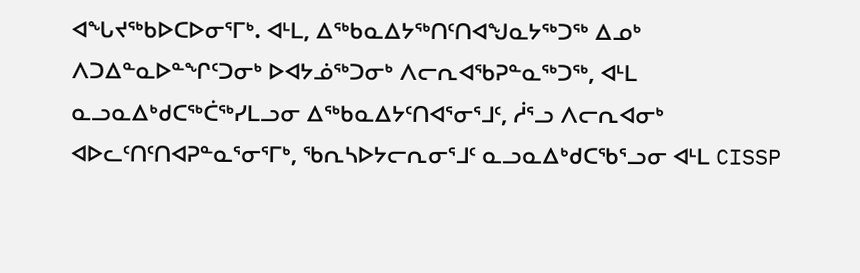ᐊᖓᔪᖅᑲᐅᑕᐅᓂᕐᒥᒃ. ᐊᒻᒪ, ᐃᖅᑲᓇᐃᔭᖅᑎᑦᑎᐊᖑᓇᔭᖅᑐᖅ ᐃᓄᒃ ᐱᑐᐃᓐᓇᐅᓐᖏᑦᑐᓂᒃ ᐅᐊᔭᓅᖅᑐᓂᒃ ᐱᓕᕆᐊᖃᕈᓐᓇᖅᑐᖅ, ᐊᒻᒪ ᓇᓗᓇᐃᒃᑯᑕᖅᑖᖅᓯᒪᓗᓂ ᐃᖅᑲᓇᐃᔭᑦᑎᐊᕐᓂᕐᒧᑦ, ᓲᕐᓗ ᐱᓕᕆᐊᓂᒃ ᐊᐅᓚᑦᑎᑦᑎᐊᕈᓐᓇᕐᓂᕐᒥᒃ, ᖃᕆᓴᐅᔭᓕᕆᓂᕐᒧᑦ ᓇᓗᓇᐃᒃᑯᑕᖃᕐᓗᓂ ᐊᒻᒪ CISSP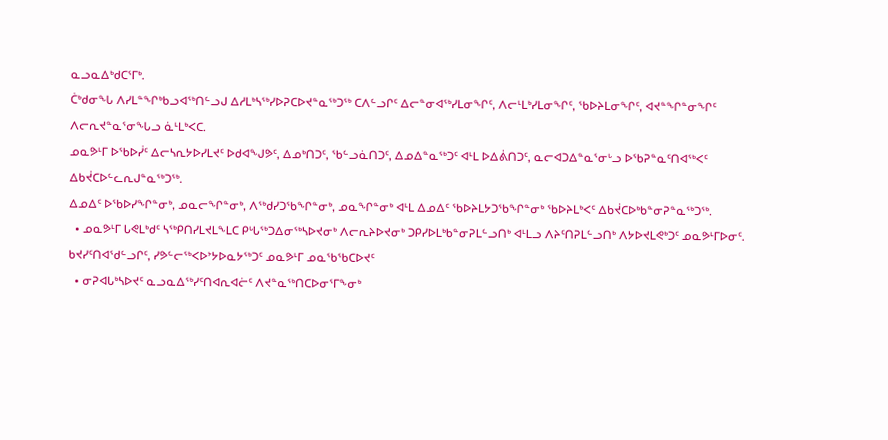ᓇᓗᓇᐃᒃᑯᑕᕐᒥᒃ.
ᑖᒃᑯᓂᖓ ᐱᓯᒪᓐᖏᒃᑲᓗᐊᖅᑎᓪᓗᒍ ᐃᓱᒪᒃᓴᖅᓯᐅᕈᑕᐅᔪᓐᓇᖅᑐᖅ ᑕᐱᓪᓗᒋᑦ ᐃᓕᓐᓂᐊᖅᓯᒪᓂᖏᑦ, ᐱᓕᒻᒪᒃᓯᒪᓂᖏᑦ, ᖃᐅᔨᒪᓂᖏᑦ, ᐊᔪᓐᖏᓐᓂᖏᑦ ᐱᓕᕆᔪᓐᓇᕐᓂᖓᓗ ᓈᒻᒪᒃᐸᑕ.
ᓄᓇᕗᒻᒥ ᐅᖃᐅᓰᑦ ᐃᓕᓴᕆᔭᐅᓯᒪᔪᑦ ᐅᑯᐊᖑᕗᑦ, ᐃᓄᒃᑎᑐᑦ, ᖃᓪᓗᓈᑎᑐᑦ, ᐃᓄᐃᓐᓇᖅᑐᑦ ᐊᒻᒪ ᐅᐃᕖᑎᑐᑦ, ᓇᓕᐊᑐᐃᓐᓇᕐᓂᒡᓗ ᐅᖃᕈᓐᓇᑦᑎᐊᖅᐸᑦ ᐃᑲᔫᑕᐅᓪᓚᕆᒍᓐᓇᖅᑐᖅ.
ᐃᓄᐃᑦ ᐅᖃᐅᓯᖏᓐᓂᒃ, ᓄᓇᓕᖏᓐᓂᒃ, ᐱᖅᑯᓯᑐᖃᖏᓐᓂᒃ, ᓄᓇᖏᓐᓂᒃ ᐊᒻᒪ ᐃᓄᐃᑦ ᖃᐅᔨᒪᔭᑐᖃᖏᓐᓂᒃ ᖃᐅᔨᒪᒃᐸᑦ ᐃᑲᔫᑕᐅᒃᑲᓐᓂᕈᓐᓇᖅᑐᖅ.
  • ᓄᓇᕗᒻᒥ ᒐᕙᒪᒃᑯᑦ ᓴᖅᑭᑎᓯᒪᔪᒪᖕᒪᑕ ᑭᒡᒐᖅᑐᐃᓂᖅᓴᐅᔪᓂᒃ ᐱᓕᕆᔨᐅᔪᓂᒃ ᑐᑭᓯᐅᒪᒃᑲᓐᓂᕈᒪᓪᓗᑎᒃ ᐊᒻᒪᓗ ᐱᔨᑦᑎᕈᒪᓪᓗᑎᒃ ᐱᔭᐅᔪᒪᕙᒃᑐᑦ ᓄᓇᕗᒻᒥᐅᓂᑦ. ᑲᔪᓯᑦᑎᐊᖁᓪᓗᒋᑦ, ᓯᕗᓪᓕᖅᐸᐅᔾᔭᐅᓇᔭᖅᑐᑦ ᓄᓇᕗᒻᒥ ᓄᓇᖃᖃᑕᐅᔪᑦ
  • ᓂᕈᐊᒐᒃᓴᐅᔪᑦ ᓇᓗᓇᐃᖅᓯᑦᑎᐊᕆᐊᓖᑦ ᐱᔪᓐᓇᖅᑎᑕᐅᓂᕐᒥᖕᓂᒃ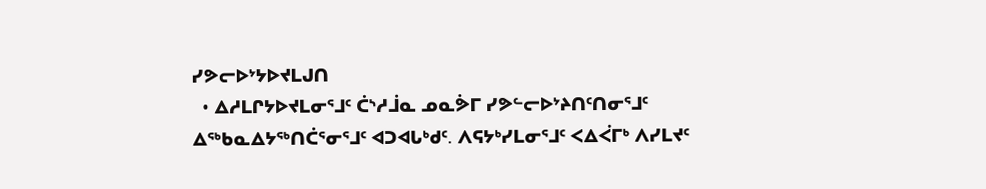ᓯᕗᓕᐅᔾᔭᐅᔪᒪᒍᑎ
  • ᐃᓱᒪᒋᔭᐅᔪᒪᓂᕐᒧᑦ ᑖᔅᓱᒨᓇ ᓄᓇᕘᒥ ᓯᕗᓪᓕᐅᔾᔨᑎᑦᑎᓂᕐᒧᑦ ᐃᖅᑲᓇᐃᔭᖅᑎᑖᕐᓂᕐᒧᑦ ᐊᑐᐊᒐᒃᑯᑦ. ᐱᕋᔭᒃᓯᒪᓂᕐᒧᑦ ᐸᐃᐹᒥᒃ ᐱᓯᒪᔪᑦ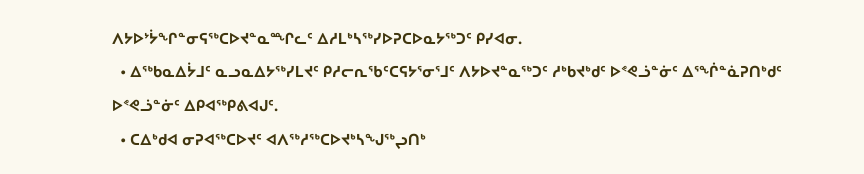ᐱᔭᐅᔾᔮᖏᓐᓂᕋᖅᑕᐅᔪᓐᓇᙱᓚᑦ ᐃᓱᒪᒃᓴᖅᓯᐅᕈᑕᐅᓇᔭᖅᑐᑦ ᑭᓯᐊᓂ.
  • ᐃᖅᑲᓇᐃᔮᒧᑦ ᓇᓗᓇᐃᔭᖅᓯᒪᔪᑦ ᑭᓱᓕᕆᖃᑦᑕᕋᔭᕐᓂᕐᒧᑦ ᐱᔭᐅᔪᓐᓇᖅᑐᑦ ᓱᒃᑲᔪᒃᑯᑦ ᐅᕝᕙᓘᓐᓃᑦ ᐃᕐᖐᓐᓈᕈᑎᒃᑯᑦ ᐅᕝᕙᓘᓐᓃᑦ ᐃᑭᐊᖅᑭᕕᐊᒍᑦ.
  • ᑕᐃᒃᑯᐊ ᓂᕈᐊᖅᑕᐅᔪᑦ ᐊᐱᖅᓱᖅᑕᐅᔪᒃᓴᖑᖅᖢᑎᒃ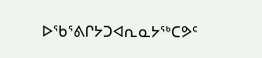ᐅᖃᕐᕕᒋᔭᑐᐊᕆᓇᔭᖅᑕᕗᑦ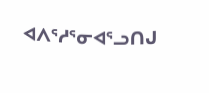ᐊᐱᕐᓱᕐᓂᐊᕐᓗᑎᒍ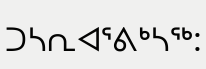ᑐᓴᕆᐊᕐᕕᒃᓴᖅ: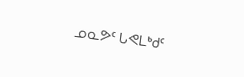ᓄᓇᕗᑦ ᒐᕙᒪᒃᑯᑦ